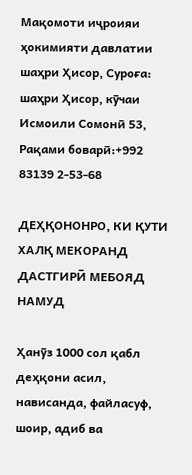Мақомоти иҷроияи ҳокимияти давлатии шаҳри Ҳисор, Суроға: шаҳри Ҳисор, кӯчаи Исмоили Сомонӣ 53, Рақами боварӣ:+992 83139 2-53-68

ДЕҲҚОНОНРО, КИ ҚУТИ ХАЛҚ МЕКОРАНД ДАСТГИРӢ МЕБОЯД НАМУД

Ҳанӯз 1000 сол қабл деҳқони асил, нависанда, файласуф, шоир, адиб ва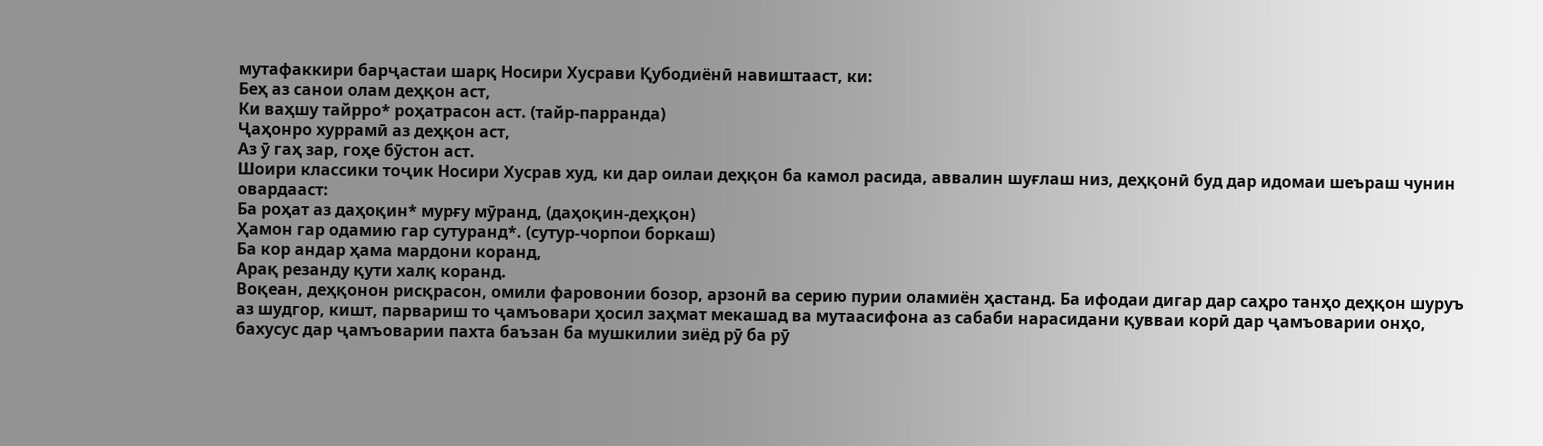мутафаккири барҷастаи шарқ Носири Хусрави Қубодиёнӣ навиштааст, ки:
Беҳ аз санои олам деҳқон аст,
Ки ваҳшу тайрро* роҳатрасон аст. (тайр-парранда)
Ҷаҳонро хуррамӣ аз деҳқон аст,
Аз ӯ гаҳ зар, гоҳе бӯстон аст.
Шоири классики тоҷик Носири Хусрав худ, ки дар оилаи деҳқон ба камол расида, аввалин шуғлаш низ, деҳқонӣ буд дар идомаи шеъраш чунин овардааст:
Ба роҳат аз даҳоқин* мурғу мӯранд, (даҳоқин-деҳқон)
Ҳамон гар одамию гар сутуранд*. (сутур-чорпои боркаш)
Ба кор андар ҳама мардони коранд,
Арақ резанду қути халқ коранд.
Воқеан, деҳқонон рисқрасон, омили фаровонии бозор, арзонӣ ва серию пурии оламиён ҳастанд. Ба ифодаи дигар дар саҳро танҳо деҳқон шуруъ аз шудгор, кишт, парвариш то ҷамъовари ҳосил заҳмат мекашад ва мутаасифона аз сабаби нарасидани қувваи корӣ дар ҷамъоварии онҳо, бахусус дар ҷамъоварии пахта баъзан ба мушкилии зиёд рӯ ба рӯ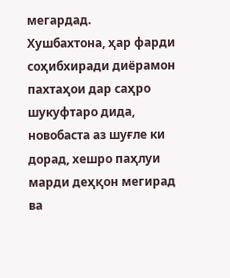мегардад.
Хушбахтона, ҳар фарди соҳибхиради диёрамон пахтаҳои дар саҳро шукуфтаро дида, новобаста аз шуғле ки дорад, хешро паҳлуи марди деҳқон мегирад ва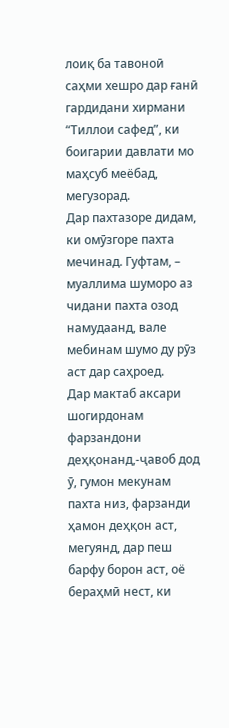лоиқ ба тавоноӣ саҳми хешро дар ғанӣ гардидани хирмани “Тиллои сафед”, ки боигарии давлати мо маҳсуб меёбад, мегузорад.
Дар пахтазоре дидам, ки омӯзгоре пахта мечинад. Гуфтам, – муаллима шуморо аз чидани пахта озод намудаанд, вале мебинам шумо ду рӯз аст дар саҳроед.
Дар мактаб аксари шогирдонам фарзандони деҳқонанд,-ҷавоб дод ӯ, гумон мекунам пахта низ, фарзанди ҳамон деҳқон аст, мегуянд, дар пеш барфу борон аст, оё бераҳмӣ нест, ки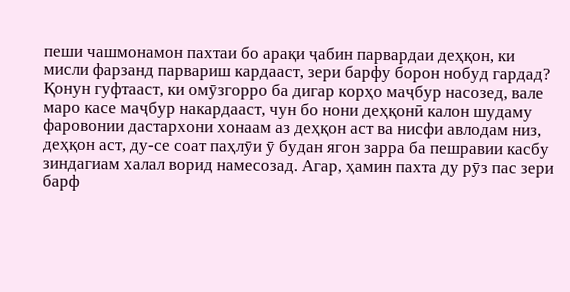пеши чашмонамон пахтаи бо арақи ҷабин парвардаи деҳқон, ки мисли фарзанд парвариш кардааст, зери барфу борон нобуд гардад? Қонун гуфтааст, ки омӯзгорро ба дигар корҳо маҷбур насозед, вале маро касе маҷбур накардааст, чун бо нони деҳқонӣ калон шудаму фаровонии дастархони хонаам аз деҳқон аст ва нисфи авлодам низ, деҳқон аст, ду-се соат паҳлӯи ӯ будан ягон зарра ба пешравии касбу зиндагиам халал ворид намесозад. Агар, ҳамин пахта ду рӯз пас зери барф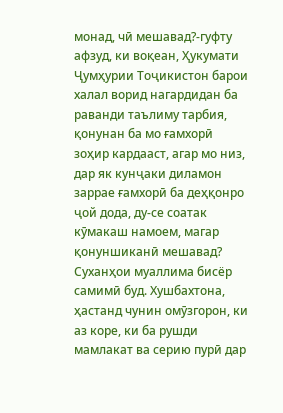монад, чӣ мешавад?-гуфту афзуд, ки воқеан, Ҳукумати Ҷумҳурии Тоҷикистон барои халал ворид нагардидан ба раванди таълиму тарбия, қонунан ба мо ғамхорӣ зоҳир кардааст, агар мо низ, дар як кунҷаки диламон заррае ғамхорӣ ба деҳқонро ҷой дода, ду-се соатак кӯмакаш намоем, магар қонуншиканӣ мешавад?
Суханҳои муаллима бисёр самимӣ буд. Хушбахтона, ҳастанд чунин омӯзгорон, ки аз коре, ки ба рушди мамлакат ва серию пурӣ дар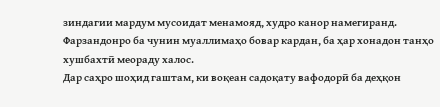зиндагии мардум мусоидат менамояд, худро канор намегиранд. Фарзандонро ба чунин муаллимаҳо бовар кардан, ба ҳар хонадон танҳо хушбахтӣ меораду халос.
Дар саҳро шоҳид гаштам, ки воқеан садоқату вафодорӣ ба деҳқон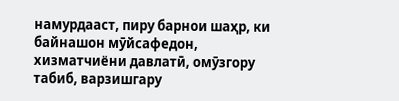намурдааст, пиру барнои шаҳр, ки байнашон мӯйсафедон, хизматчиёни давлатӣ, омӯзгору табиб, варзишгару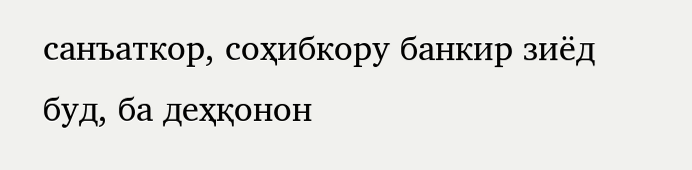санъаткор, соҳибкору банкир зиёд буд, ба деҳқонон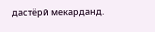дастёрӣ мекарданд.